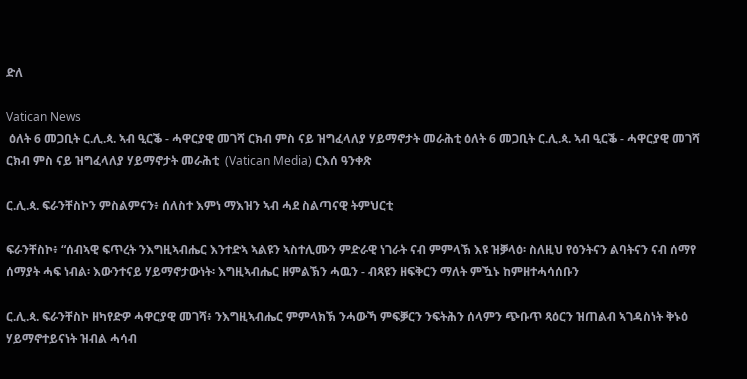ድለ

Vatican News
 ዕለት 6 መጋቢት ር.ሊ.ጳ. ኣብ ዒርቕ - ሓዋርያዊ መገሻ ርክብ ምስ ናይ ዝግፈላለያ ሃይማኖታት መራሕቲ ዕለት 6 መጋቢት ር.ሊ.ጳ. ኣብ ዒርቕ - ሓዋርያዊ መገሻ ርክብ ምስ ናይ ዝግፈላለያ ሃይማኖታት መራሕቲ  (Vatican Media) ርእሰ ዓንቀጽ

ር.ሊ.ጳ. ፍራንቸስኮን ምስልምናን፥ ሰለስተ እምነ ማእዝን ኣብ ሓደ ስልጣናዊ ትምህርቲ

ፍራንቸስኮ፥ “ሰብኣዊ ፍጥረት ንእግዚኣብሔር እንተድኣ ኣልዩን ኣስተሊሙን ምድራዊ ነገራት ናብ ምምላኽ እዩ ዝቓላዕ፡ ስለዚህ የዕንትናን ልባትናን ናብ ሰማየ ሰማያት ሓፍ ነብል፡ እውንተናይ ሃይማኖታውነት፡ እግዚኣብሔር ዘምልኽን ሓዉን - ብጻዩን ዘፍቅርን ማለት ምዃኑ ከምዘተሓሳሰቡን

ር.ሊ.ጳ. ፍራንቸስኮ ዘካየድዎ ሓዋርያዊ መገሻ፥ ንእግዚኣብሔር ምምላክኽ ንሓውኻ ምፍቓርን ንፍትሕን ሰላምን ጭቡጥ ጻዕርን ዝጠልብ ኣገዳስነት ቅኑዕ ሃይማኖተይናነት ዝብል ሓሳብ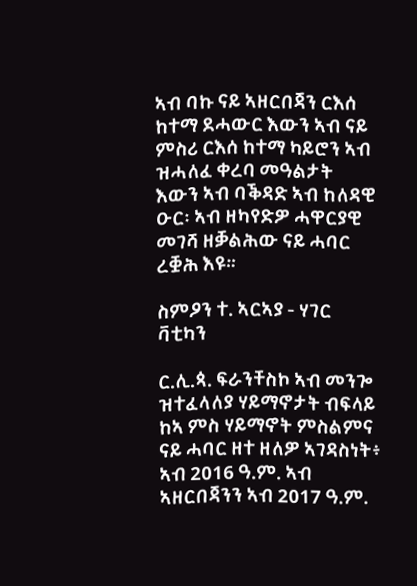ኣብ ባኩ ናይ ኣዘርበጃን ርእሰ ከተማ ደሓውር እውን ኣብ ናይ ምስሪ ርእሰ ከተማ ካይሮን ኣብ ዝሓለፈ ቀረባ መዓልታት እውን ኣብ ባቕዳድ ኣብ ከለዳዊ ዑር፡ ኣብ ዘካየድዎ ሓዋርያዊ መገሻ ዘቓልሕው ናይ ሓባር ረቛሕ እዩ።

ስምዖን ተ. ኣርኣያ - ሃገር ቫቲካን

ር.ሊ.ጳ. ፍራንቸስኮ ኣብ መንጐ ዝተፈላለያ ሃይማኖታት ብፍላይ ከኣ ምስ ሃይማኖት ምስልምና ናይ ሓባር ዘተ ዘለዎ ኣገዳስነት፥ ኣብ 2016 ዓ.ም. ኣብ ኣዘርበጃንን ኣብ 2017 ዓ.ም.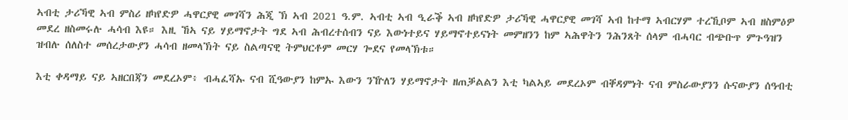ኣብቲ ታሪኻዊ ኣብ ምስሪ ዘካየድዎ ሓዋርያዊ መገሻን ሕጂ ኽ ኣብ 2021 ዓ.ም. ኣብቲ ኣብ ዒራቕ ኣብ ዘካየድዎ ታሪኻዊ ሓዋርያዊ መገሻ ኣብ ከተማ ኣብርሃም ተረኺቦም ኣብ ዘስምዕዎ መደረ ዘስመሩሉ ሓሳብ እዩ። እዚ ኸኣ ናይ ሃይማኖታት ግደ ኣብ ሕብረተሰብን ናይ እውነተይና ሃይማኖተይናነት መምዘንን ከም ኣሕዋትን ንሕንጸት ሰላም ብሓባር ብጭቡጥ ምጉዓዝን ዝብሉ ሰለስተ መሰረታውያን ሓሳብ ዘመላኽት ናይ ስልጣናዊ ትምህርቶም መርሃ ጐደና የመላኽቱ።

እቲ ቀዳማይ ናይ ኣዘርበጃን መደረኦም፥ ብሓፈሻኡ ናብ ሺዓውያን ከምኡ እውን ንዅለን ሃይማኖታት ዘጠቓልልን እቲ ካልኣይ መደረኦም ብቐዳምነት ናብ ምስራውያንን ሱናውያን ሰዓብቲ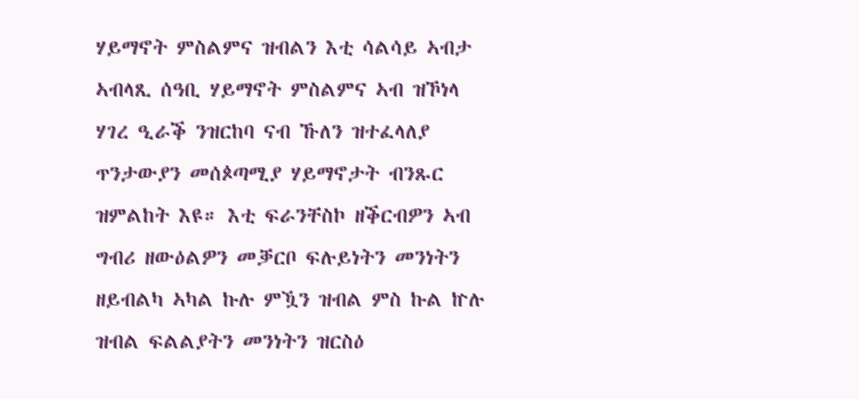ሃይማኖት ምስልምና ዝብልን እቲ ሳልሳይ ኣብታ ኣብላጺ ሰዓቢ ሃይማኖት ምስልምና ኣብ ዝኾነላ ሃገረ ዒራቕ ንዝርከባ ናብ ኹለን ዝተፈላለያ ጥንታውያን መሰጶጣሚያ ሃይማኖታት ብንጹር ዝምልከት እዩ። እቲ ፍራንቸስኮ ዘቕርብዎን ኣብ ግብሪ ዘውዕልዎን መቓርቦ ፍሉይነትን መንነትን ዘይብልካ ኣካል ኩሉ ምዃን ዝብል ምስ ኩል ኵሉ ዝብል ፍልልያትን መንነትን ዝርስዕ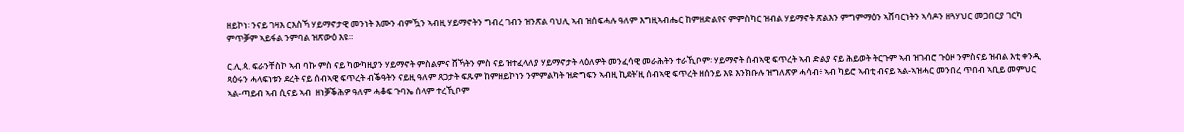ዘይኮነ፡ ንናይ ገዛእ ርእስኻ ሃይማኖታዊ መንነት እሙን ብምዃን ኣብዚ ሃይማኖትን ግብረ ገብን ዝንጽል ባህሊ ኣብ ዝሰፍሓሉ ዓለም እግዚኣብሔር ከምዘድልየና ምምስካር ዝብል ሃይማኖት ጽልእን ምግምማዕን ኣሸባርነትን ኣሳዶን ዘጓሃህር መጋበርያ ገርካ ምጥቓም ኣይፋል ንምባል ዝጽውዕ እዩ።

ር.ሊ.ጳ. ፍራንቸስኮ ኣብ ባኩ ምስ ናይ ካውካዚያን ሃይማኖት ምስልምና ሸኻትን ምስ ናይ ዝተፈላለያ ሃይማኖታት ላዕለዎት መንፈሳዊ መራሕትን ተራኺቦም፡ ሃይማኖት ሰብኣዊ ፍጥረት ኣብ ድልያ ናይ ሕይወት ትርጉም ኣብ ዝገብሮ ጉዕዞ ንምስናይ ዝብል እቲ ቀንዲ ጻዕሩን ሓላፍነቱን ደረት ናይ ሰብኣዊ ፍጥረት ብቕዓትን ናይዚ ዓለም ጸጋታት ፍጹም ከምዘይኮነን ንምምልካት ዝድግፍን ኣብዚ ኪደት’ዚ ሰብኣዊ ፍጥረት ዘሰንይ እዩ እንክቡሉ ዝግለጽዎ ሓሳብ፥ ኣብ ካይሮ ኣብቲ ብናይ ኣል-ኣዝሓር መንበረ ጥበብ ኣቢይ መምህር ኣል-ጣይብ ኣብ ሲናይ ኣብ  ዘነቓቕሕዎ ዓለም ሓቆፍ ጉባኤ ሰላም ተረኺቦም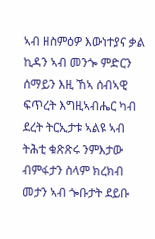ኣብ ዘስምዕዎ እውነተያና ቃል ኪዳን ኣብ መንጐ ምድርን ሰማይን እዚ ኸኣ ሰብኣዊ ፍጥረት እግዚኣብሔር ካብ ደረት ትርኢታቱ ኣልዩ ኣብ ትሕቲ ቁጽጽሩ ንምእታው ብምፋታን ስላም ክረክብ መታን ኣብ ጐቡታት ደይቡ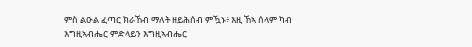ምስ ልዑል ፈጣር ክራኸብ ማለት ዘይሕሰብ ምዃኑ፥ እዚ ኸኣ ሰላም ካብ እግዚኣብሔር ምድላይን እግዚኣብሔር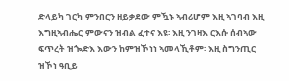ድላይካ ገርካ ምንበርን ዘይቃደው ምዃኑ ኣብሪሆም እዚ ኣገባብ እዚ እግዚኣብሔር ምውናን ዝብል ፈተና እዩ፡ እዚ ንገዛእ ርእሱ ሰብኣው ፍጥረት ዝጐድእ እውን ከምዝኾነነ ኣመላኺቶም፡ እዚ ስግንጢር ዝኾነ ዓቢይ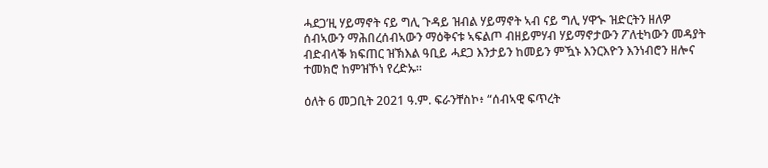ሓደጋ’ዚ ሃይማኖት ናይ ግሊ ጉዳይ ዝብል ሃይማኖት ኣብ ናይ ግሊ ሃዋኍ ዝድርትን ዘለዎ ሰብኣውን ማሕበረሰብኣውን ማዕቅናቱ ኣፍልጦ ብዘይምሃብ ሃይማኖታውን ፖለቲካውን መዳያት ብድብላቕ ክፍጠር ዝኽእል ዓቢይ ሓደጋ እንታይን ከመይን ምዃኑ እንርእዮን እንነብሮን ዘሎና ተመክሮ ከምዝኾነ የረድኡ።

ዕለት 6 መጋቢት 2021 ዓ.ም. ፍራንቸስኮ፥ “ሰብኣዊ ፍጥረት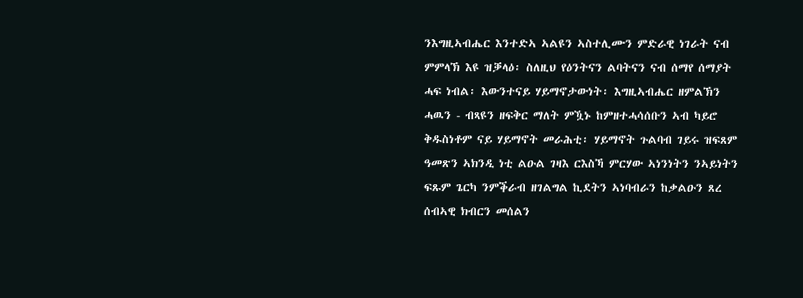ንእግዚኣብሔር እንተድኣ ኣልዩን ኣስተሊሙን ምድራዊ ነገራት ናብ ምምላኽ እዩ ዝቓላዕ፡ ስለዚህ የዕንትናን ልባትናን ናብ ሰማየ ሰማያት ሓፍ ነብል፡ እውንተናይ ሃይማኖታውነት፡ እግዚኣብሔር ዘምልኽን ሓዉን - ብጻዩን ዘፍቅር ማለት ምዃኑ ከምዘተሓሳሰቡን ኣብ ካይሮ ቅዱስነቶም ናይ ሃይማኖት መራሕቲ፡ ሃይማኖት ጉልባብ ገይሩ ዝፍጸም ዓመጽን ኣክንዲ ነቲ ልዑል ገዛእ ርእስኻ ምርሃው ኣነንነትን ንኣይነትን ፍጹም ጌርካ ንምቕራብ ዘገልግል ኪደትን ኣነባብራን ከቃልዑን ጸረ ሰብኣዊ ክብርን መሰልን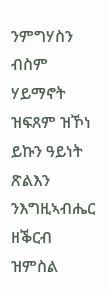ንምግሃስን ብስም ሃይማኖት ዝፍጸም ዝኾነ ይኩን ዓይነት ጽልእን ንእግዚኣብሔር ዘቕርብ ዝምስል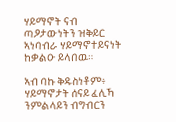ሃይማኖት ናብ ጣዖታውነትን ዝቅይር ኣነባብራ ሃይማኖተይናነት ከቃልዑ ይላበዉ።

ኣብ ባኩ ቅዱስነቶም፥ ሃይማኖታት ሰናይ ፈሊኻ ንምልላይን ብግብርን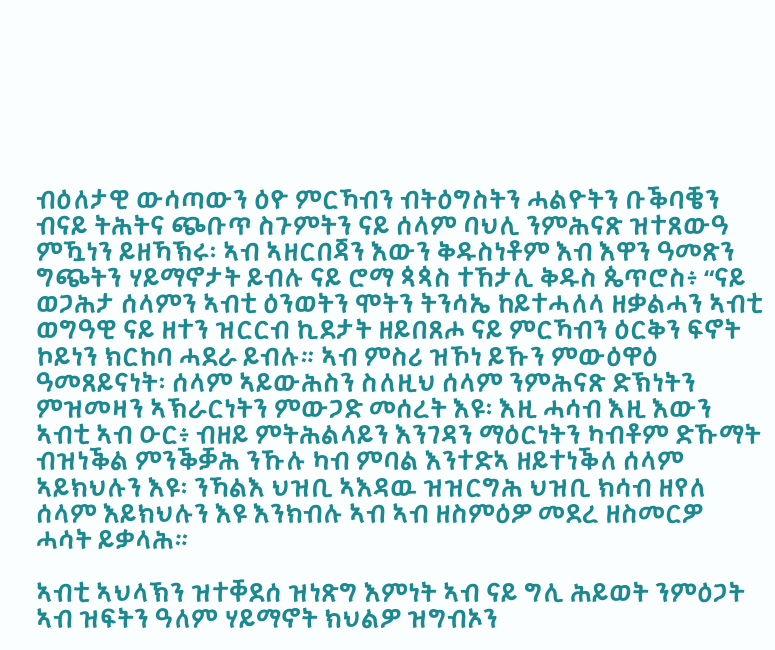ብዕለታዊ ውሳጣውን ዕዮ ምርኻብን ብትዕግስትን ሓልዮትን ቡቕባቔን ብናይ ትሕትና ጭቡጥ ስጉምትን ናይ ሰላም ባህሊ ንምሕናጽ ዝተጸውዓ ምዃነን ይዘኻኽሩ፡ ኣብ ኣዘርበጃን እውን ቅዱስነቶም እብ እዋን ዓመጽን ግጭትን ሃይማኖታት ይብሉ ናይ ሮማ ጳጳስ ተኸታሊ ቅዱስ ጴጥሮስ፥ “ናይ ወጋሕታ ሰላምን ኣብቲ ዕንወትን ሞትን ትንሳኤ ከይተሓለላ ዘቃልሓን ኣብቲ ወግዓዊ ናይ ዘተን ዝርርብ ኪደታት ዘይበጸሖ ናይ ምርኻብን ዕርቅን ፍኖት ኮይነን ክርከባ ሓደራ ይብሉ። ኣብ ምስሪ ዝኾነ ይኹን ምውዕዋዕ ዓመጸይናነት፡ ሰላም ኣይውሕስን ስለዚህ ሰላም ንምሕናጽ ድኽነትን ምዝመዛን ኣኽራርነትን ምውጋድ መሰረት እዩ፡ እዚ ሓሳብ እዚ እውን ኣብቲ ኣብ ዑር፥ ብዘይ ምትሕልላይን እንገዳን ማዕርነትን ካብቶም ድኹማት ብዝነቕል ምንቕቓሕ ንኹሉ ካብ ምባል እንተድኣ ዘይተነቕለ ሰላም ኣይክህሉን እዩ፡ ንኻልእ ህዝቢ ኣእዳዉ ዝዝርግሕ ህዝቢ ክሳብ ዘየለ ሰላም እይክህሉን እዩ እንክብሉ ኣብ ኣብ ዘስምዕዎ መደረ ዘስመርዎ ሓሳት ይቃላሕ።

ኣብቲ ኣህላኽን ዝተቐደሰ ዝነጽግ እምነት ኣብ ናይ ግሊ ሕይወት ንምዕጋት ኣብ ዝፍትን ዓለም ሃይማኖት ክህልዎ ዝግብኦን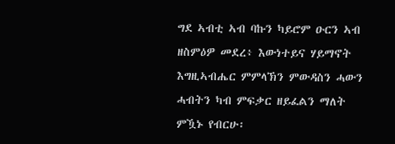ግደ ኣብቲ ኣብ ባኩን ካይሮም ዑርን ኣብ ዘስምዕዎ መደረ፥ እውነተይና ሃይማኖት እግዚኣብሔር ምምላኽን ምውዳስን ሓውን ሓብትን ካብ ምፍቃር ዘይፈልን ማለት ምዃኑ የብርሁ፡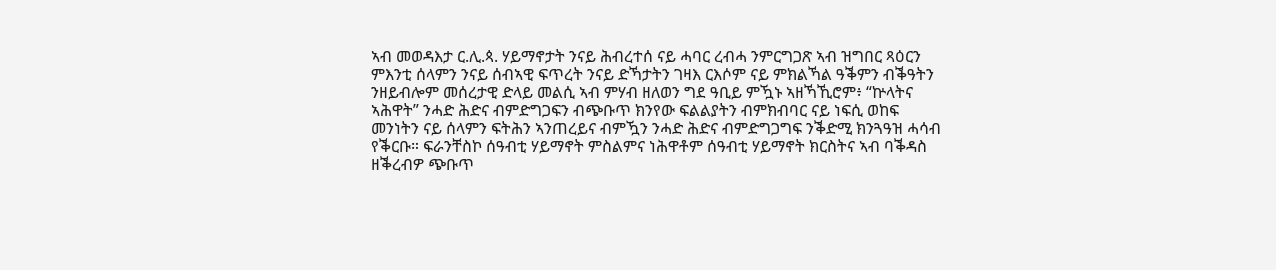ኣብ መወዳእታ ር.ሊ.ጳ. ሃይማኖታት ንናይ ሕብረተሰ ናይ ሓባር ረብሓ ንምርግጋጽ ኣብ ዝግበር ጻዕርን ምእንቲ ሰላምን ንናይ ሰብኣዊ ፍጥረት ንናይ ድኻታትን ገዛእ ርእሶም ናይ ምክልኻል ዓቕምን ብቕዓትን ንዘይብሎም መሰረታዊ ድላይ መልሲ ኣብ ምሃብ ዘለወን ግደ ዓቢይ ምዃኑ ኣዘኻኺሮም፥ “ኵላትና ኣሕዋት” ንሓድ ሕድና ብምድግጋፍን ብጭቡጥ ክንየው ፍልልያትን ብምክብባር ናይ ነፍሲ ወከፍ መንነትን ናይ ሰላምን ፍትሕን ኣንጠረይና ብምዃን ንሓድ ሕድና ብምድግጋግፍ ንቕድሚ ክንጓዓዝ ሓሳብ የቕርቡ። ፍራንቸስኮ ሰዓብቲ ሃይማኖት ምስልምና ነሕዋቶም ሰዓብቲ ሃይማኖት ክርስትና ኣብ ባቕዳስ ዘቕረብዎ ጭቡጥ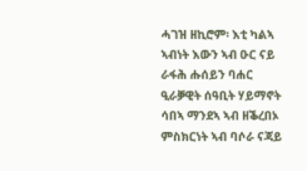ሓገዝ ዘኪሮም፡ እቲ ካልኣ ኣብነት እውን ኣብ ዑር ናይ ራፋሕ ሑሰይን ባሐር ዒራቓዊት ሰዓቢት ሃይማኖት ሳበኣ ማንደኣ ኣብ ዘቕረበኦ ምስክርነት ኣብ ባሶራ ናጃይ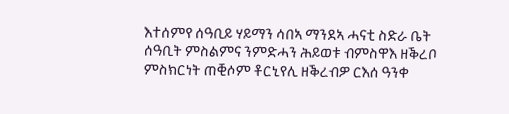እተሰምየ ሰዓቢይ ሃይማን ሳበኣ ማንደኣ ሓናቲ ስድራ ቤት ሰዓቢት ምስልምና ንምድሓን ሕይወቱ ብምስዋእ ዘቕረቦ ምስክርነት ጠቒሶም ቶርኒየሊ ዘቕረብዎ ርእሰ ዓንቀ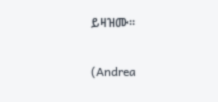ይዛዝሙ።

(Andrea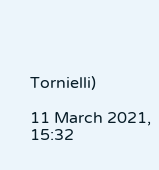Tornielli)

11 March 2021, 15:32